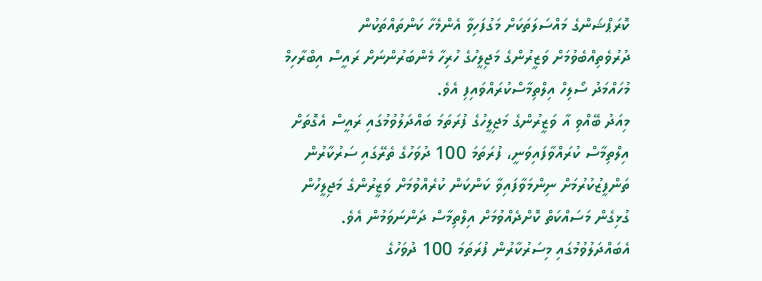ކޮރަޕްޝަންގެ މައްސަލަތަކަށް މަގުފަހިވާ އެންމެހާ ކަންތައްތަކުން ދުރުވެތިއްބެވުމަށް ވަޒީރުންގެ މަޖިލީހުގެ ހުރިހާ މެންބަރުންނަށް ރައީސް އިބްރާހިމް މުހައްމަދު ސޯލިހް އިލްތިމާސްކުރައްވައިފި އެވެ.
މިއަދު ބޭއްވި އާ ވަޒީރުންގެ މަޖިލީހުގެ ފުރަތަމަ ބައްދަލުވުމުގައި ރައީސް އެގޮތަށް އިލްތިމާސް ކުރައްވާފައިވަނީ، ފުރަތަމަ 100 ދުވަހުގެ ތެރޭގައި ސަރުކާރުން ތަންފީޒުކުރުމަށް ނިންމަވާފައިވާ ކަންކަން ކުރެއްވުމަށް ވަޒީރުންގެ މަޖިލީހުން ގުޅިގެން މަސައްކަތް ކޮށްދެއްވުމަށް އިލްތިމާސް ދަންނަވަމުން އެވެ.
އެބައްދަލުވުމުގައި މިސަރުކާރުން ފުރަތަމަ 100 ދުވަހުގެ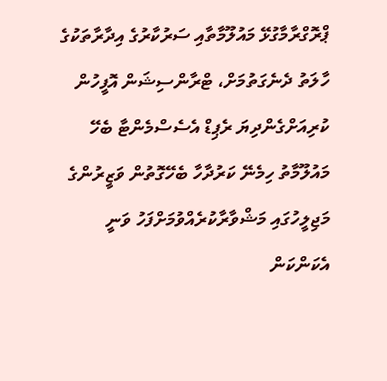ޕްރޮގްރާމާގުޅޭ މައުލޫމާތާއި ސަރުކާރުގެ އިދާރާތަކުގެ ހާލަތު ދެނެގަތުމަށް، ޓްރާންސިޝަން އޮފީހުން ކުރިއަށްގެންދިޔަ ރެޕިޑް އެސެސްމެންޓާ ބެހޭ މައުލޫމާތު ހިމެނޭ ކަރުދާހާ ބެހޭގޮތުން ވަޒީރުންގެ މަޖިލީހުގައި މަޝްވާރާކުރެއްވުމަށްފަހު ވަނީ އެކަންކަން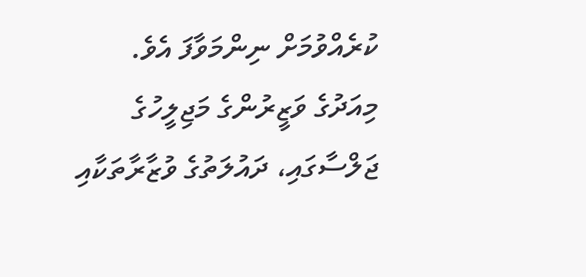ކުރެއްވުމަށް ނިންމަވާފަ އެވެ.
މިއަދުގެ ވަޒީރުންގެ މަޖިލީހުގެ ޖަލްސާގައި، ދައުލަތުގެ ވުޒާރާތަކާއި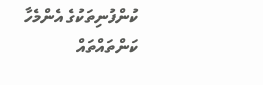ކުންފުނިތަކުގެ އެންމެހާ ކަންތައްތައް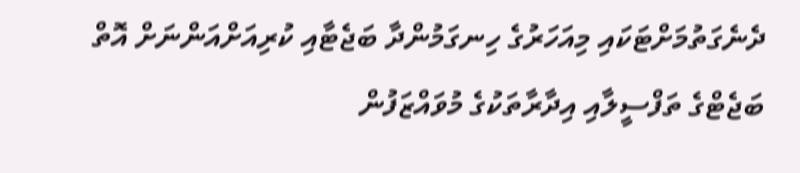ދެނެގަތުމަށްޓަކައި މިއަހަރުގެ ހިނގަމުންދާ ބަޖެޓާއި ކުރިއަށްއަންނަށް އޮތް ބަޖެޓްގެ ތަފްސީލާއި އިދާރާތަކުގެ މުވައްޒަފުން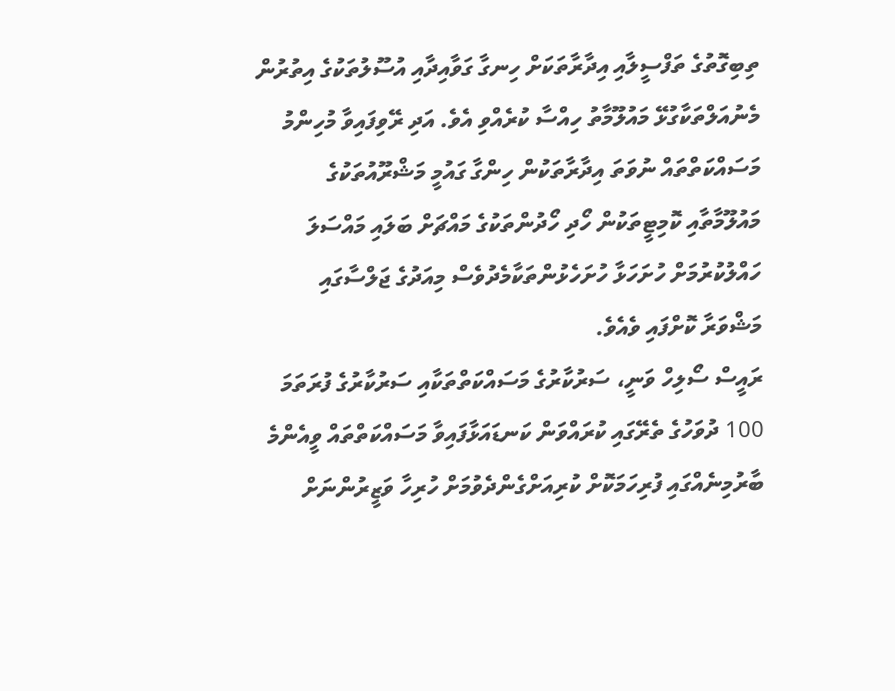ތިބިގޮތުގެ ތަފްސީލާއި އިދާރާތަކަށް ހިނގާ ގަވާއިދާއި އުސޫލުތަކުގެ އިތުރުން މެނުއަލްތަކާގުޅޭ މައުލޫމާތު ހިއްސާ ކުރެއްވި އެވެ. އަދި ރޭވިފައިވާ މުހިންމު މަސައްކަތްތައް ނުވަތަ އިދާރާތަކުން ހިންގާ ގައުމީ މަޝްރޫއުތަކުގެ މައުލޫމާތާއި ކޮމިޓީތަކުން ހޯދި ހޯދުންތަކުގެ މައްޗަށް ބަލައި މައްސަލަ ހައްލުކުރުމަށް ހުށަހަޅާ ހުށަހެޅުންތަކާމެދުވެސް މިއަދުގެ ޖަލްސާގައި މަޝްވަރާ ކޮށްފައި ވެއެވެ.
ރައީސް ސޯލިހް ވަނީ، ސަރުކާރުގެ މަސައްކަތްތަކާއި ސަރުކާރުގެ ފުރަތަމަ 100 ދުވަހުގެ ތެރޭގައި ކުރައްވަން ކަނޑައަޅާފައިވާ މަސައްކަތްތައް ވީއެންމެ ބާރުމިނެއްގައި ފުރިހަމަކޮށް ކުރިއަށްގެންދެވުމަށް ހުރިހާ ވަޒީރުންނަށް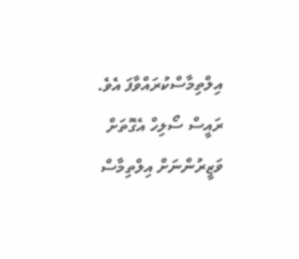އިލްތިމާސްކުރައްވާފަ އެވެ.
ރައީސް ސޯލިހް އެގޮތަށް ވަޒީރުންނަށް އިލްތިމާސް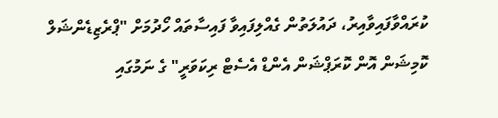ކުރައްވާފައިވާއިރު، ދައުލަތުން ގެއްލިފައިވާ ފައިސާތައް ހޯދުމަށް "ޕްރެޒިޑެންޝަލް ކޮމިޝަން އޮން ކޮރަޕްޝަން އެންޑް އެސެޓް ރިކަވަރީ" ގެ ނަމުގައި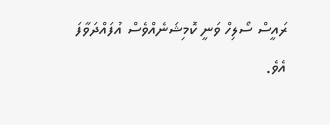ރައީސް ސޯލިހް ވަނީ ކޮމިޝަނެއްވެސް އުފައްދަވާފަ އެވެ.